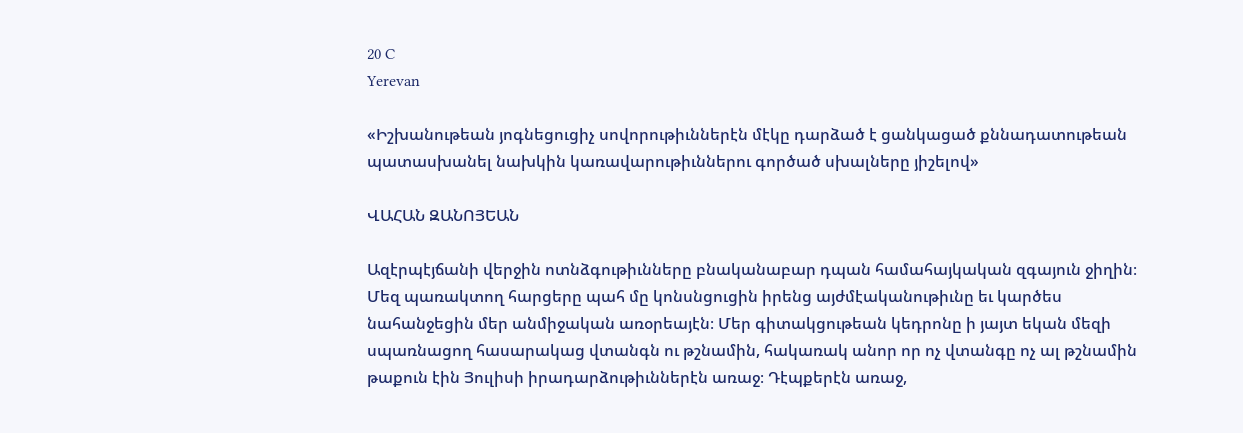20 C
Yerevan

«Իշխանութեան յոգնեցուցիչ սովորութիւններէն մէկը դարձած է ցանկացած քննադատութեան պատասխանել նախկին կառավարութիւններու գործած սխալները յիշելով»

ՎԱՀԱՆ ԶԱՆՈՅԵԱՆ

Ազէրպէյճանի վերջին ոտնձգութիւնները բնականաբար դպան համահայկական զգայուն ջիղին։ Մեզ պառակտող հարցերը պահ մը կոնսնցուցին իրենց այժմէականութիւնը եւ կարծես նահանջեցին մեր անմիջական առօրեայէն։ Մեր գիտակցութեան կեդրոնը ի յայտ եկան մեզի սպառնացող հասարակաց վտանգն ու թշնամին, հակառակ անոր որ ոչ վտանգը ոչ ալ թշնամին թաքուն էին Յուլիսի իրադարձութիւններէն առաջ։ Դէպքերէն առաջ,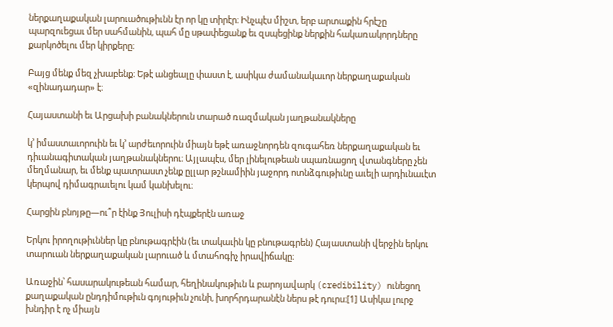ներքաղաքական լարուածութիւնն էր որ կը տիրէր։ Ինչպէս միշտ, երբ արտաքին հրէշը պարզուեցաւ մեր սահմանին, պահ մը սթափեցանք եւ զսպեցինք ներքին հակառակորդները քարկոծելու մեր կիրքերը։

Բայց մենք մեզ չխաբենք։ Եթէ անցեալը փաստ է, ասիկա ժամանակաւոր ներքաղաքական «զինադադար» է։

Հայաստանի եւ Արցախի բանակներուն տարած ռազմական յաղթանակները

կ՚ իմաստաւորուին եւ կ՚ արժեւորուին միայն եթէ առաջնորդեն զուգահեռ ներքաղաքական եւ դիւանագիտական յաղթանակներու։ Այլապէս, մեր լինելութեան սպառնացող վտանգները չեն մեղմանար, եւ մենք պատրաստ չենք ըլլար թշնամիին յաջորդ ոտնձգութիւնը աւելի արդիւնաւէտ կերպով դիմագրաւելու կամ կանխելու։

Հարցին բնոյթը—ու՞ր էինք Յուլիսի դէպքերէն առաջ

Երկու իրողութիւններ կը բնութագրէին (եւ տակաւին կը բնութագրեն) Հայաստանի վերջին երկու տարուան ներքաղաքական լարուած և մտահոգիչ իրավիճակը։

Առաջին՝ հասարակութեան համար, հեղինակութիւն և բարոյավարկ (credibility) ունեցող քաղաքական ընդդիմութիւն գոյութիւն չունի, խորհրդարանէն ներս թէ դուրս։[1] Ասիկա լուրջ խնդիր է ոչ միայն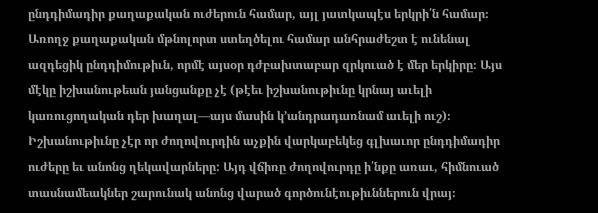ընդդիմադիր քաղաքական ուժերուն համար, այլ յատկապէս երկրի՛ն համար։ Առողջ քաղաքական մթնոլորտ ստեղծելու համար անհրաժեշտ է ունենալ ազդեցիկ ընդդիմութիւն, որմէ այսօր դժբախտաբար զրկուած է մեր երկիրը։ Այս մէկը իշխանութեան յանցանքը չէ (թէեւ իշխանութիւնը կրնայ աւելի կառուցողական դեր խաղալ—այս մասին կ՚անդրադառնամ աւելի ուշ)։ Իշխանութիւնը չէր որ ժողովուրդին աչքին վարկաբեկեց գլխաւոր ընդդիմադիր ուժերը եւ անոնց ղեկավարները: Այդ վճիռը ժողովուրդը ի՛նքը առաւ, հիմնուած տասնամեակներ շարունակ անոնց վարած գործունէութիւններուն վրայ։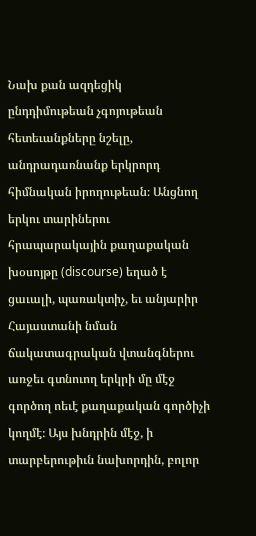Նախ քան ազդեցիկ ընդդիմութեան չգոյութեան հետեւանքները նշելը, անդրադառնանք երկրորդ հիմնական իրողութեան։ Անցնող երկու տարիներու հրապարակային քաղաքական խօսոյթը (discourse) եղած է ցաւալի, պառակտիչ, եւ անյարիր Հայաստանի նման ճակատագրական վտանգներու առջեւ գտնուող երկրի մը մէջ գործող ոեւէ քաղաքական գործիչի կողմէ։ Այս խնդրին մէջ, ի տարբերութիւն նախորդին, բոլոր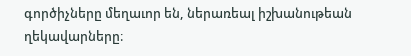գործիչները մեղաւոր են, ներառեալ իշխանութեան ղեկավարները։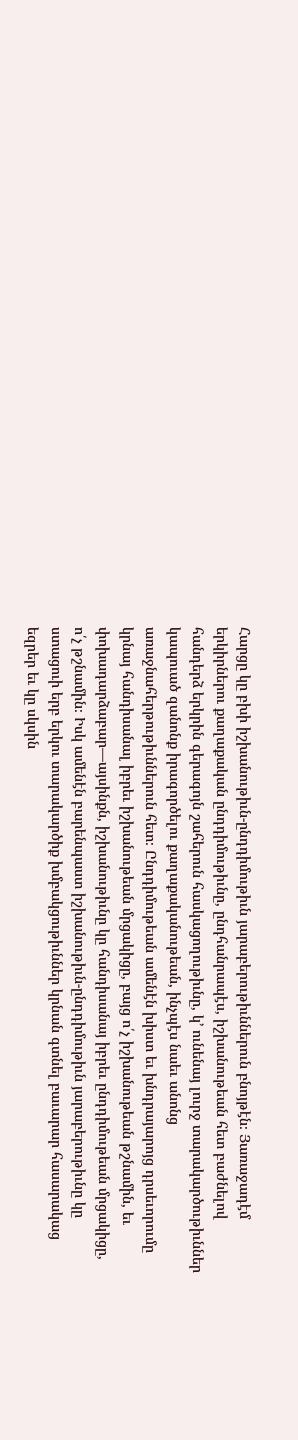Հարցը կը բխի իշխանութիւն-ընդդիմութիւն յարաբերութիւններուն բնոյթէն։ Յառաջադէմ երկիրներու քաղաքական ընդդիմութիւնը, ընդհանրապէս, իշխանութեան հետ բաժնելով հանդերձ երկրին գերագոյն շահերուն հասկացողութիւնը, կ՚ ունենայ լուրջ տարակարծութիւններ կապուած զանոնք իրագործելու քաղաքականութեան, ինչպէս նաեւ անոնց առաջնահերթութիւններուն հետ։ Ընդդիմութեան ամենէն խիստ եւ խնդրայարոյց դրսեւորումը կրնայ հանդիսանալ իբրեւ իշխանութեան մրցակիցը, բայց ո՛չ իշխանութեան թշնամին, եւ փոխադարձաբար—այսինքն, իշխանութիւնը կը հանդիսանայ իբրեւ ընդդիմութեան մրցակիցը, ո՛չ թշնամին։ Իսկ ամենէն բարենպաստ իշխանութիւն-ընդդիմութիւն յարաբերութիւնը կը ստացուի երբ երկու տարակարծիք խմբակցութիւններ կրնան գտնել բաւարար հասարակաց եզրեր եւ կը սկսին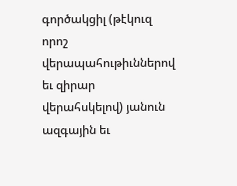գործակցիլ (թէկուզ որոշ վերապահութիւններով եւ զիրար վերահսկելով) յանուն ազգային եւ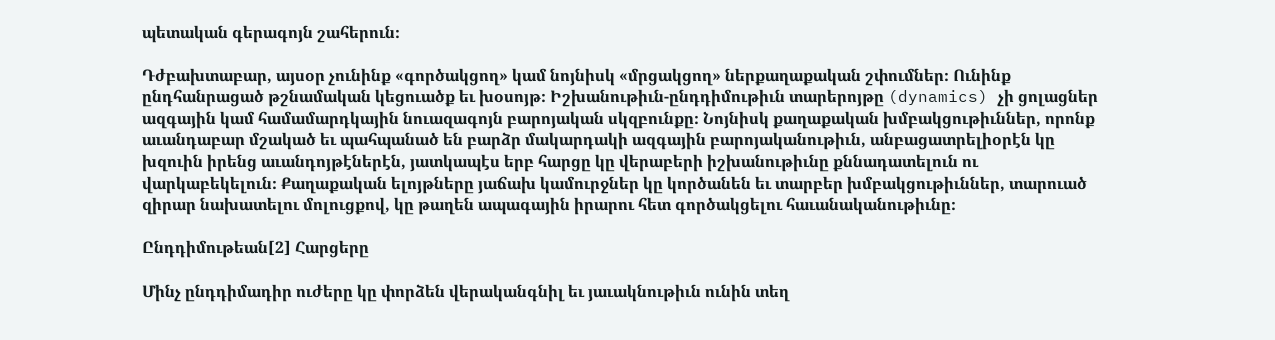պետական գերագոյն շահերուն։

Դժբախտաբար, այսօր չունինք «գործակցող» կամ նոյնիսկ «մրցակցող» ներքաղաքական շփումներ։ Ունինք ընդհանրացած թշնամական կեցուածք եւ խօսոյթ։ Իշխանութիւն-ընդդիմութիւն տարերոյթը (dynamics) չի ցոլացներ ազգային կամ համամարդկային նուազագոյն բարոյական սկզբունքը։ Նոյնիսկ քաղաքական խմբակցութիւններ, որոնք աւանդաբար մշակած եւ պահպանած են բարձր մակարդակի ազգային բարոյականութիւն, անբացատրելիօրէն կը խզուին իրենց աւանդոյթէներէն, յատկապէս երբ հարցը կը վերաբերի իշխանութիւնը քննադատելուն ու վարկաբեկելուն։ Քաղաքական ելոյթները յաճախ կամուրջներ կը կործանեն եւ տարբեր խմբակցութիւններ, տարուած զիրար նախատելու մոլուցքով, կը թաղեն ապագային իրարու հետ գործակցելու հաւանականութիւնը։

Ընդդիմութեան[2] Հարցերը

Մինչ ընդդիմադիր ուժերը կը փորձեն վերականգնիլ եւ յաւակնութիւն ունին տեղ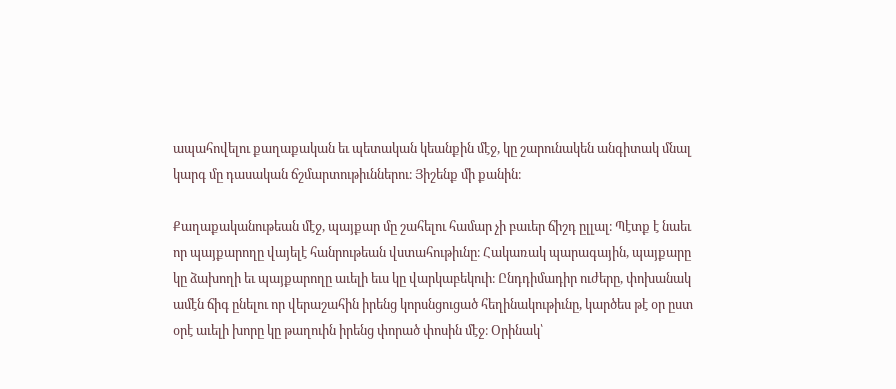ապահովելու քաղաքական եւ պետական կեանքին մէջ, կը շարունակեն անգիտակ մնալ կարգ մը դասական ճշմարտութիւններու։ Յիշենք մի քանին։

Քաղաքականութեան մէջ, պայքար մը շահելու համար չի բաւեր ճիշդ ըլլալ։ Պէտք է նաեւ որ պայքարողը վայելէ հանրութեան վստահութիւնը։ Հակառակ պարագային, պայքարը կը ձախողի եւ պայքարողը աւելի եւս կը վարկաբեկուի։ Ընդդիմադիր ուժերը, փոխանակ ամէն ճիգ ընելու որ վերաշահին իրենց կորսնցուցած հեղինակութիւնը, կարծես թէ օր ըստ օրէ աւելի խորը կը թաղուին իրենց փորած փոսին մէջ։ Օրինակ՝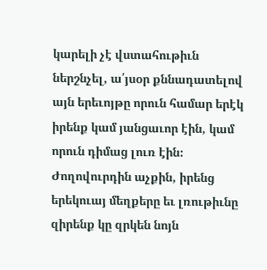կարելի չէ վստահութիւն ներշնչել, ա՛յսօր քննադատելով այն երեւոյթը որուն համար երէկ իրենք կամ յանցաւոր էին, կամ որուն դիմաց լուռ էին։ Ժողովուրդին աչքին, իրենց երեկուայ մեղքերը եւ լռութիւնը զիրենք կը զրկեն նոյն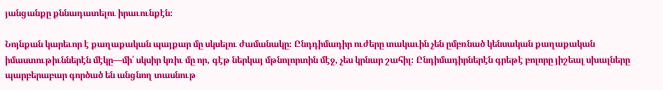յանցանքը քննադատելու իրաւունքէն։

Նոյնքան կարեւոր է քաղաքական պայքար մը սկսելու ժամանակը։ Ընդդիմադիր ուժերը տակաւին չեն ըմբռնած կենսական քաղաքական իմաստութիւններէն մէկը—մի՛ սկսիր կռիւ մը որ, գէթ ներկայ մթնոլորտին մէջ, չես կրնար շահիլ։ Ընդիմադիրներէն գրեթէ բոլորը յիշեալ սխալները պարբերաբար գործած են անցնող տասնութ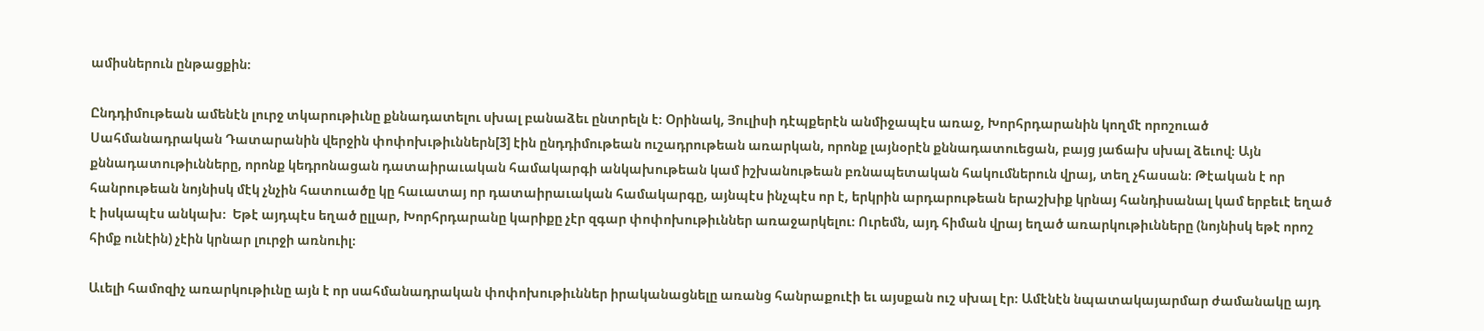ամիսներուն ընթացքին։

Ընդդիմութեան ամենէն լուրջ տկարութիւնը քննադատելու սխալ բանաձեւ ընտրելն է։ Օրինակ, Յուլիսի դէպքերէն անմիջապէս առաջ, Խորհրդարանին կողմէ որոշուած Սահմանադրական Դատարանին վերջին փոփոխւթիւններն[3] էին ընդդիմութեան ուշադրութեան առարկան, որոնք լայնօրէն քննադատուեցան, բայց յաճախ սխալ ձեւով։ Այն քննադատութիւնները, որոնք կեդրոնացան դատաիրաւական համակարգի անկախութեան կամ իշխանութեան բռնապետական հակումներուն վրայ, տեղ չհասան։ Թէական է որ հանրութեան նոյնիսկ մէկ չնչին հատուածը կը հաւատայ որ դատաիրաւական համակարգը, այնպէս ինչպէս որ է, երկրին արդարութեան երաշխիք կրնայ հանդիսանալ կամ երբեւէ եղած է իսկապէս անկախ։  Եթէ այդպէս եղած ըլլար, Խորհրդարանը կարիքը չէր զգար փոփոխութիւններ առաջարկելու։ Ուրեմն, այդ հիման վրայ եղած առարկութիւնները (նոյնիսկ եթէ որոշ հիմք ունէին) չէին կրնար լուրջի առնուիլ։

Աւելի համոզիչ առարկութիւնը այն է որ սահմանադրական փոփոխութիւններ իրականացնելը առանց հանրաքուէի եւ այսքան ուշ սխալ էր։ Ամէնէն նպատակայարմար ժամանակը այդ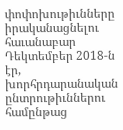փոփոխութիւնները իրականացնելու հաւանաբար Դեկտեմբեր 2018‑ն էր, խորհրդարանական ընտրութիւններու համընթաց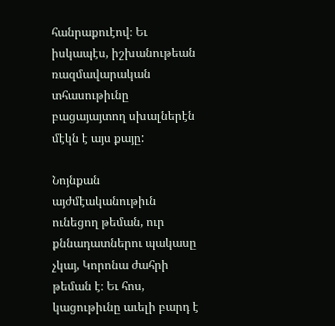հանրաքուէով։ Եւ իսկապէս, իշխանութեան ռազմավարական տհասութիւնը բացայայտող սխալներէն մէկն է այս քայը:

Նոյնքան այժմէականութիւն ունեցող թեման, ուր քննադատներու պակասը չկայ, Կորոնա ժահրի թեման է։ Եւ հոս, կացութիւնը աւելի բարդ է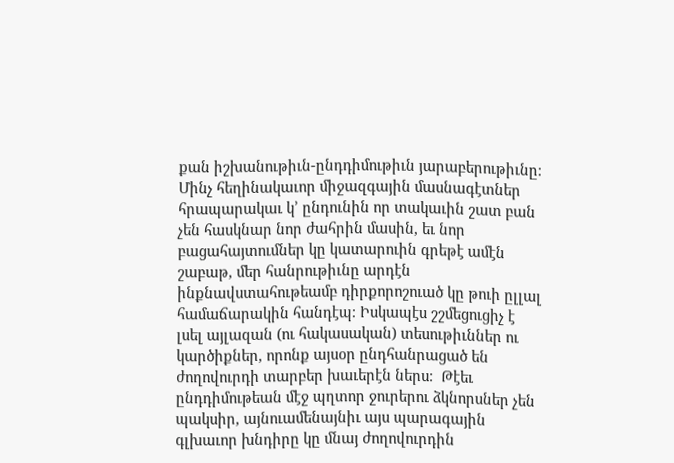քան իշխանութիւն-ընդդիմութիւն յարաբերութիւնը։ Մինչ հեղինակաւոր միջազգային մասնագէտներ հրապարակաւ կ՚ ընդունին որ տակաւին շատ բան չեն հասկնար նոր ժահրին մասին, եւ նոր բացահայտումներ կը կատարուին գրեթէ ամէն շաբաթ, մեր հանրութիւնը արդէն ինքնավստահութեամբ դիրքորոշուած կը թուի ըլլալ համաճարակին հանդէպ։ Իսկապէս շշմեցուցիչ է լսել այլազան (ու հակասական) տեսութիւններ ու կարծիքներ, որոնք այսօր ընդհանրացած են ժողովուրդի տարբեր խաւերէն ներս։  Թէեւ ընդդիմութեան մէջ պղտոր ջուրերու ձկնորսներ չեն պակսիր, այնուամենայնիւ այս պարագային գլխաւոր խնդիրը կը մնայ ժողովուրդին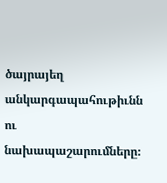ծայրայեղ անկարգապահութիւնն ու նախապաշարումները։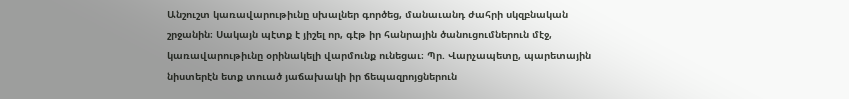Անշուշտ կառավարութիւնը սխալներ գործեց, մանաւանդ ժահրի սկզբնական շրջանին։ Սակայն պէտք է յիշել որ, գէթ իր հանրային ծանուցումներուն մէջ, կառավարութիւնը օրինակելի վարմունք ունեցաւ։ Պր. Վարչապետը, պարետային նիստերէն ետք տուած յաճախակի իր ճեպազրոյցներուն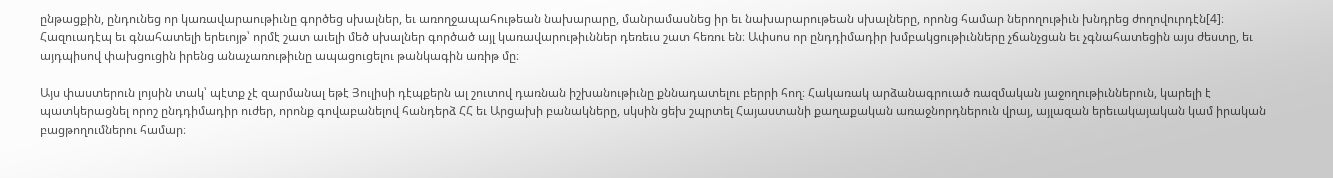ընթացքին, ընդունեց որ կառավարաութիւնը գործեց սխալներ, եւ առողջապահութեան նախարարը, մանրամասնեց իր եւ նախարարութեան սխալները, որոնց համար ներողութիւն խնդրեց ժողովուրդէն[4]։  Հազուադէպ եւ գնահատելի երեւոյթ՝ որմէ շատ աւելի մեծ սխալներ գործած այլ կառավարութիւններ դեռեւս շատ հեռու են։ Ափսոս որ ընդդիմադիր խմբակցութիւնները չճանչցան եւ չգնահատեցին այս ժեստը, եւ այդպիսով փախցուցին իրենց անաչառութիւնը ապացուցելու թանկագին առիթ մը։

Այս փաստերուն լոյսին տակ՝ պէտք չէ զարմանալ եթէ Յուլիսի դէպքերն ալ շուտով դառնան իշխանութիւնը քննադատելու բերրի հող։ Հակառակ արձանագրուած ռազմական յաջողութիւններուն, կարելի է պատկերացնել որոշ ընդդիմադիր ուժեր, որոնք գովաբանելով հանդերձ ՀՀ եւ Արցախի բանակները, սկսին ցեխ շպրտել Հայաստանի քաղաքական առաջնորդներուն վրայ, այլազան երեւակայական կամ իրական բացթողումներու համար։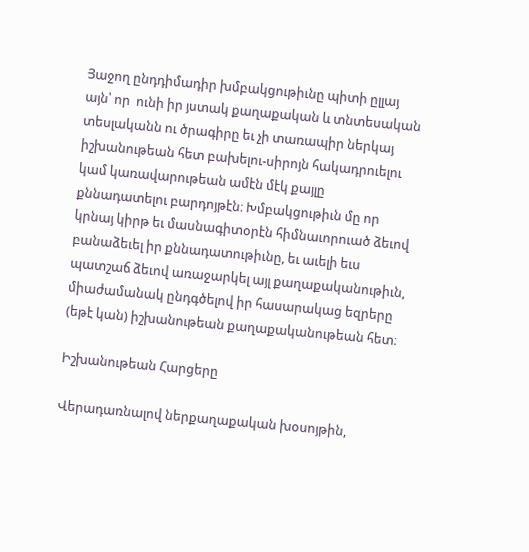Յաջող ընդդիմադիր խմբակցութիւնը պիտի ըլլայ այն՝ որ  ունի իր յստակ քաղաքական և տնտեսական տեսլականն ու ծրագիրը եւ չի տառապիր ներկայ իշխանութեան հետ բախելու-սիրոյն հակադրուելու կամ կառավարութեան ամէն մէկ քայլը քննադատելու բարդոյթէն։ Խմբակցութիւն մը որ կրնայ կիրթ եւ մասնագիտօրէն հիմնաւորուած ձեւով բանաձեւել իր քննադատութիւնը, եւ աւելի եւս պատշաճ ձեւով առաջարկել այլ քաղաքականութիւն, միաժամանակ ընդգծելով իր հասարակաց եզրերը (եթէ կան) իշխանութեան քաղաքականութեան հետ։

Իշխանութեան Հարցերը

Վերադառնալով ներքաղաքական խօսոյթին,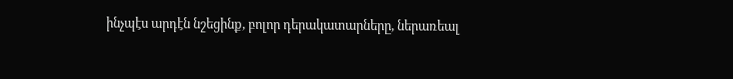ինչպէս արդէն նշեցինք, բոլոր դերակատարները, ներառեալ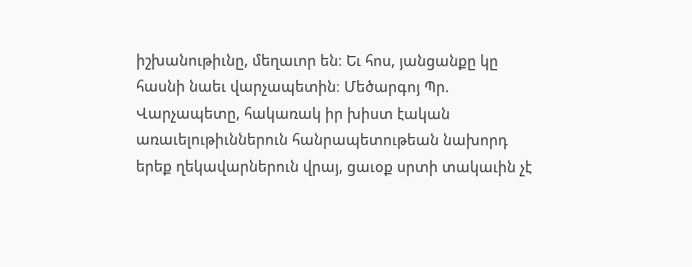իշխանութիւնը, մեղաւոր են։ Եւ հոս, յանցանքը կը հասնի նաեւ վարչապետին։ Մեծարգոյ Պր. Վարչապետը, հակառակ իր խիստ էական առաւելութիւններուն հանրապետութեան նախորդ երեք ղեկավարներուն վրայ, ցաւօք սրտի տակաւին չէ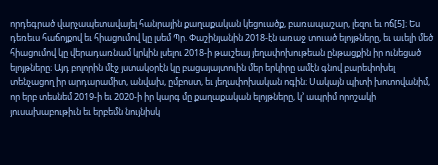որդեգրած վարչապետավայել հանրային քաղաքական կեցուածք, բառապաշար, լեզու եւ ոճ[5]։ Ես դեռեւս հաճոյքով եւ հիացումով կը լսեմ Պր. Փաշինյանին 2018-էն առաջ տուած ելոյթները, եւ աւելի մեծ հիացումով կը վերադառնամ կրկին լսելու 2018‑ի թաւշեայ յեղափոխութեան ընթացքին իր ունեցած ելոյթները։ Այդ բոլորին մէջ յստակօրէն կը բացայայտուին մեր երկիրը ամէն գնով բարեփոխել տենչացող իր արդարամիտ, անվախ, ըմբոստ, եւ յեղափոխական ոգին։ Սակայն պիտի խոտովանիմ, որ երբ տեսնեմ 2019‑ի եւ 2020‑ի իր կարգ մը քաղաքական ելոյթները, կ՚ ապրիմ որոշակի յուսախաբութիւն եւ երբեմն նույնիսկ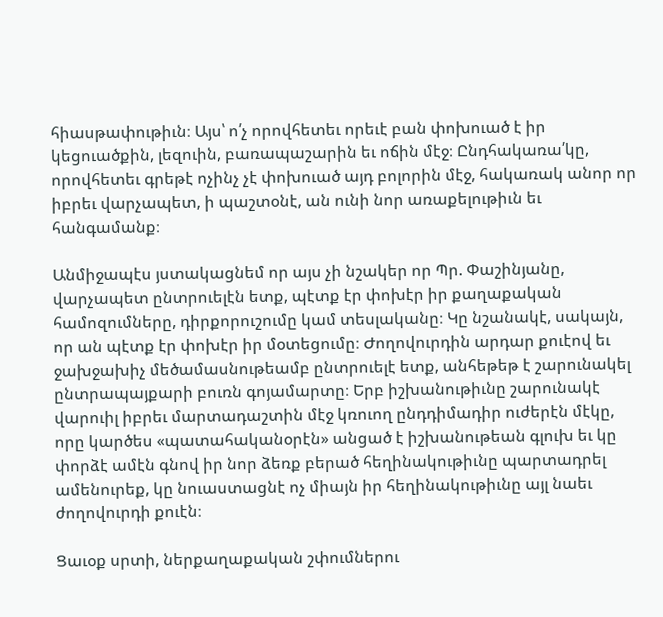հիասթափութիւն։ Այս՝ ո՛չ որովհետեւ որեւէ բան փոխուած է իր կեցուածքին, լեզուին, բառապաշարին եւ ոճին մէջ։ Ընդհակառա՛կը, որովհետեւ գրեթէ ոչինչ չէ փոխուած այդ բոլորին մէջ, հակառակ անոր որ իբրեւ վարչապետ, ի պաշտօնէ, ան ունի նոր առաքելութիւն եւ հանգամանք։

Անմիջապէս յստակացնեմ որ այս չի նշակեր որ Պր. Փաշինյանը, վարչապետ ընտրուելէն ետք, պէտք էր փոխէր իր քաղաքական համոզումները, դիրքորուշումը կամ տեսլականը։ Կը նշանակէ, սակայն, որ ան պէտք էր փոխէր իր մօտեցումը։ Ժողովուրդին արդար քուէով եւ ջախջախիչ մեծամասնութեամբ ընտրուելէ ետք, անհեթեթ է շարունակել ընտրապայքարի բուռն գոյամարտը։ Երբ իշխանութիւնը շարունակէ վարուիլ իբրեւ մարտադաշտին մէջ կռուող ընդդիմադիր ուժերէն մէկը, որը կարծես «պատահականօրէն» անցած է իշխանութեան գլուխ եւ կը փորձէ ամէն գնով իր նոր ձեռք բերած հեղինակութիւնը պարտադրել ամենուրեք, կը նուաստացնէ ոչ միայն իր հեղինակութիւնը այլ նաեւ ժողովուրդի քուէն։

Ցաւօք սրտի, ներքաղաքական շփումներու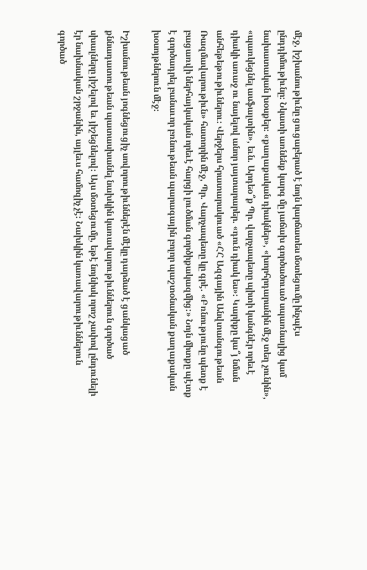մէջ, իշխանութիւնը ցուցաբերած է նոյն կարճատես մօտեցումը ինչպէս ընդդիմութիւնը։ Նկատի առնենք կարգ մը յաճախ գործածուած սպառնալից կամ նախատական խօսքեր։ «քաղաքական դիակներ», «խորհրդարանին մէջ տեղ չունին», «պառկեցնել ասֆալտին», եւն. Արդեօ՞ք Պր. վարչապետը պիտի կանգնէր որեւէ դիակի առաջ ու նայելով անոր յայտարարեր. «դուն դիակ ես»։ Կարիքը կա՞յ նման անհեթեթութիւներու։ Վերջերս հրատարակուած «ՀՀ Ազգային Անվտանգութեան Ռազմավարութիւն» հատորին մէջ, Պր. Վարչապետը կը գրէ. «Բռնությունը պետք է բացառվի ներհայկական որեւէ հարցի լուծման գործիքակազմից:» Նոյն միտքը պէտք է գործադրել բանաւոր բռնութեան պարագային բոլոր պաշտօնական քաղաքական խօսոյթներուն մէջ։

Իշխանութեան յոգնեցուցիչ սովորութիւններէն մէկը դարձած է ցանկացած քննադատութեան պատասխանել նախկին կառավարութիւններուն գործած սխալները յիշելով եւ յիշեցնելով։ Այս մօտեցումը, եթէ նոյնիսկ որոշ չափով ընդունելի էր նախնական շրջանին, այլեւս համոզիչ չէ։ Նախկին կառավարութիւններուն գործած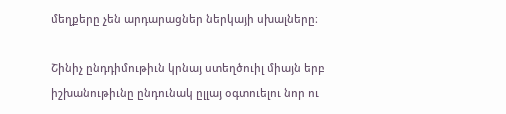մեղքերը չեն արդարացներ ներկայի սխալները։

Շինիչ ընդդիմութիւն կրնայ ստեղծուիլ միայն երբ իշխանութիւնը ընդունակ ըլլայ օգտուելու նոր ու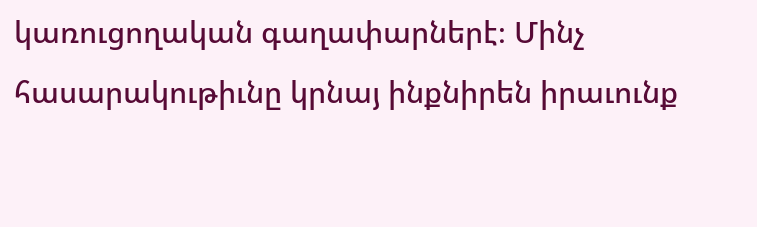կառուցողական գաղափարներէ։ Մինչ հասարակութիւնը կրնայ ինքնիրեն իրաւունք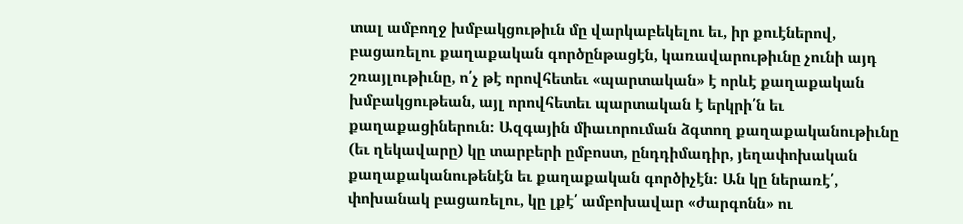տալ ամբողջ խմբակցութիւն մը վարկաբեկելու եւ, իր քուէներով, բացառելու քաղաքական գործընթացէն, կառավարութիւնը չունի այդ շռայլութիւնը, ո՛չ թէ որովհետեւ «պարտական» է որևէ քաղաքական խմբակցութեան, այլ որովհետեւ պարտական է երկրի՛ն եւ քաղաքացիներուն։ Ազգային միաւորուման ձգտող քաղաքականութիւնը (եւ ղեկավարը) կը տարբերի ըմբոստ, ընդդիմադիր, յեղափոխական քաղաքականութենէն եւ քաղաքական գործիչէն։ Ան կը ներառէ՛, փոխանակ բացառելու, կը լքէ՛ ամբոխավար «ժարգոնն» ու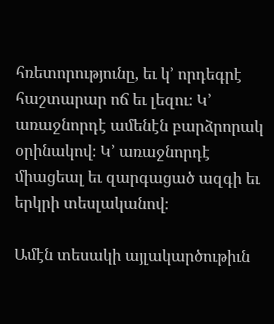հռետորությունը, եւ կ՚ որդեգրէ հաշտարար ոճ եւ լեզու։ Կ՚ առաջնորդէ ամենէն բարձրորակ օրինակով։ Կ՚ առաջնորդէ միացեալ եւ զարգացած ազգի եւ երկրի տեսլականով։

Ամէն տեսակի այլակարծութիւն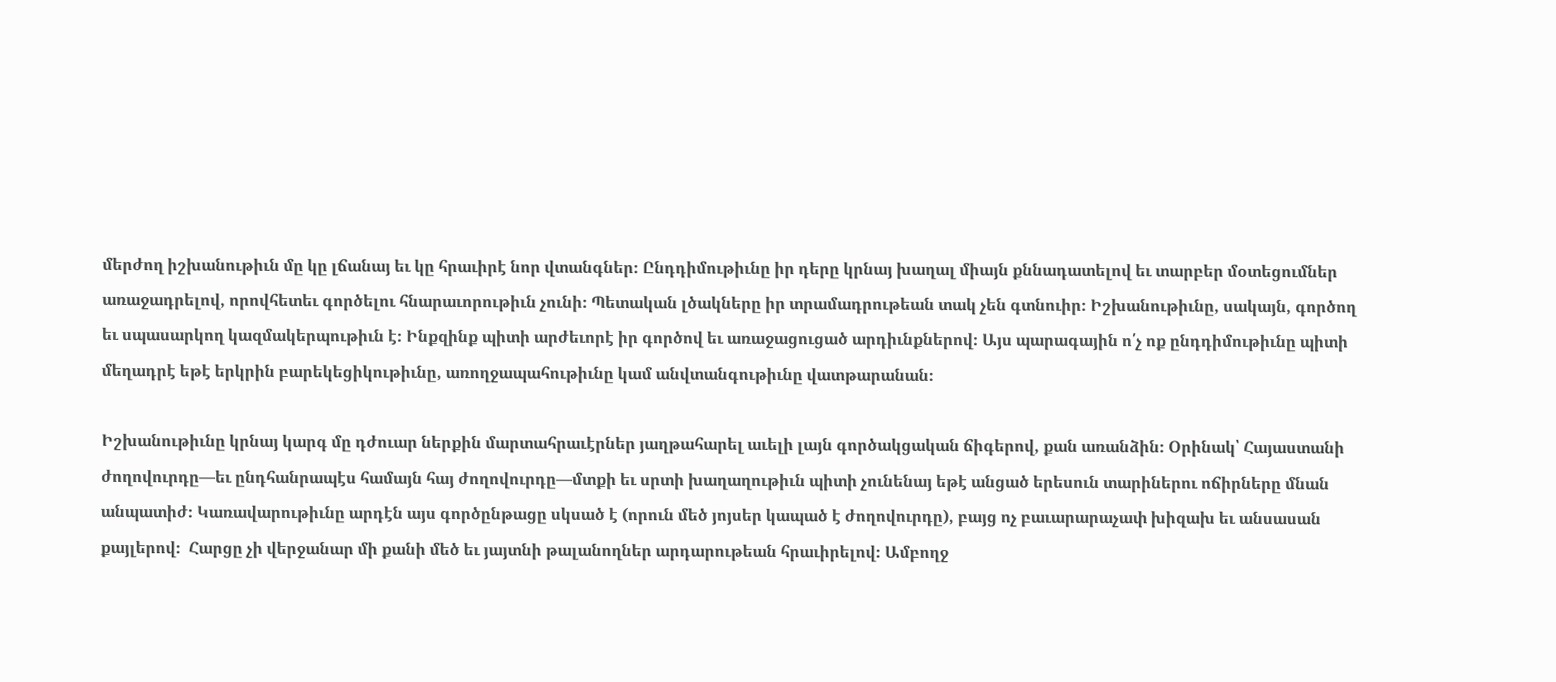մերժող իշխանութիւն մը կը լճանայ եւ կը հրաւիրէ նոր վտանգներ։ Ընդդիմութիւնը իր դերը կրնայ խաղալ միայն քննադատելով եւ տարբեր մօտեցումներ առաջադրելով, որովհետեւ գործելու հնարաւորութիւն չունի։ Պետական լծակները իր տրամադրութեան տակ չեն գտնուիր։ Իշխանութիւնը, սակայն, գործող եւ սպասարկող կազմակերպութիւն է։ Ինքզինք պիտի արժեւորէ իր գործով եւ առաջացուցած արդիւնքներով։ Այս պարագային ո՛չ ոք ընդդիմութիւնը պիտի մեղադրէ եթէ երկրին բարեկեցիկութիւնը, առողջապահութիւնը կամ անվտանգութիւնը վատթարանան։

Իշխանութիւնը կրնայ կարգ մը դժուար ներքին մարտահրաւէրներ յաղթահարել աւելի լայն գործակցական ճիգերով, քան առանձին։ Օրինակ՝ Հայաստանի ժողովուրդը—եւ ընդհանրապէս համայն հայ ժողովուրդը—մտքի եւ սրտի խաղաղութիւն պիտի չունենայ եթէ անցած երեսուն տարիներու ոճիրները մնան անպատիժ։ Կառավարութիւնը արդէն այս գործընթացը սկսած է (որուն մեծ յոյսեր կապած է ժողովուրդը), բայց ոչ բաւարարաչափ խիզախ եւ անսասան քայլերով։  Հարցը չի վերջանար մի քանի մեծ եւ յայտնի թալանողներ արդարութեան հրաւիրելով։ Ամբողջ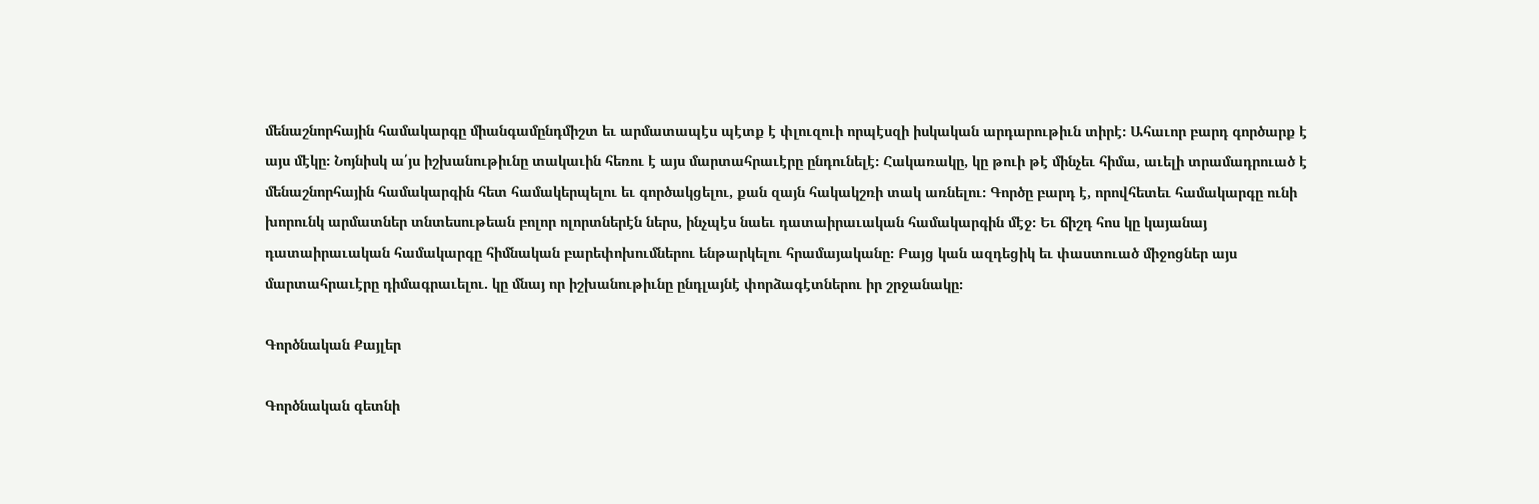մենաշնորհային համակարգը միանգամընդմիշտ եւ արմատապէս պէտք է փլուզուի որպէսզի իսկական արդարութիւն տիրէ։ Ահաւոր բարդ գործարք է այս մէկը։ Նոյնիսկ ա՛յս իշխանութիւնը տակաւին հեռու է այս մարտահրաւէրը ընդունելէ։ Հակառակը, կը թուի թէ մինչեւ հիմա, աւելի տրամադրուած է մենաշնորհային համակարգին հետ համակերպելու եւ գործակցելու, քան զայն հակակշռի տակ առնելու։ Գործը բարդ է, որովհետեւ համակարգը ունի խորունկ արմատներ տնտեսութեան բոլոր ոլորտներէն ներս, ինչպէս նաեւ դատաիրաւական համակարգին մէջ։ Եւ ճիշդ հոս կը կայանայ դատաիրաւական համակարգը հիմնական բարեփոխումներու ենթարկելու հրամայականը։ Բայց կան ազդեցիկ եւ փաստուած միջոցներ այս մարտահրաւէրը դիմագրաւելու. կը մնայ որ իշխանութիւնը ընդլայնէ փորձագէտներու իր շրջանակը։

Գործնական Քայլեր

Գործնական գետնի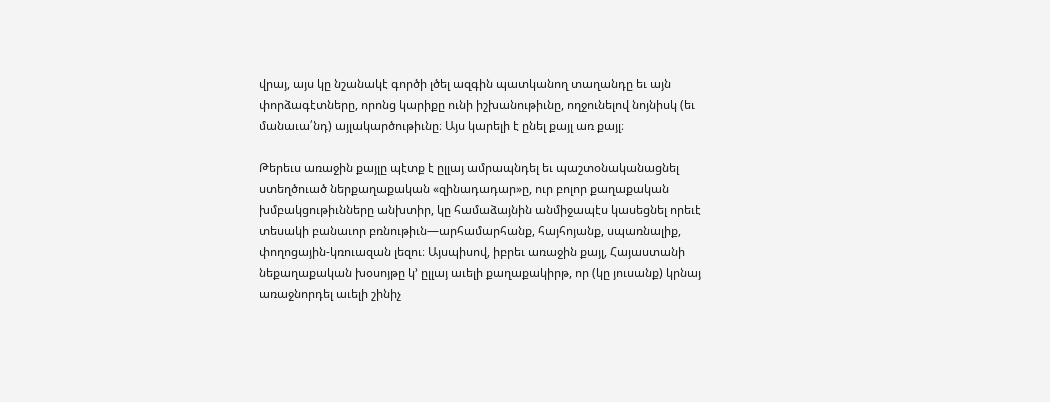վրայ, այս կը նշանակէ գործի լծել ազգին պատկանող տաղանդը եւ այն փորձագէտները, որոնց կարիքը ունի իշխանութիւնը, ողջունելով նոյնիսկ (եւ մանաւա՛նդ) այլակարծութիւնը։ Այս կարելի է ընել քայլ առ քայլ։

Թերեւս առաջին քայլը պէտք է ըլլայ ամրապնդել եւ պաշտօնականացնել ստեղծուած ներքաղաքական «զինադադար»ը, ուր բոլոր քաղաքական խմբակցութիւնները անխտիր, կը համաձայնին անմիջապէս կասեցնել որեւէ տեսակի բանաւոր բռնութիւն—արհամարհանք, հայհոյանք, սպառնալիք, փողոցային-կռուազան լեզու։ Այսպիսով, իբրեւ առաջին քայլ, Հայաստանի նեքաղաքական խօսոյթը կ՚ ըլլայ աւելի քաղաքակիրթ, որ (կը յուսանք) կրնայ առաջնորդել աւելի շինիչ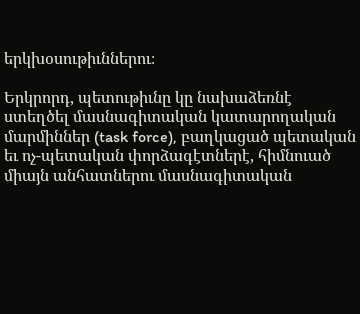երկխօսութիւններու։

Երկրորդ, պետութիւնը կը նախաձեռնէ ստեղծել մասնագիտական կատարողական մարմիններ (task force), բաղկացած պետական եւ ոչ-պետական փորձագէտներէ, հիմնուած միայն անհատներու մասնագիտական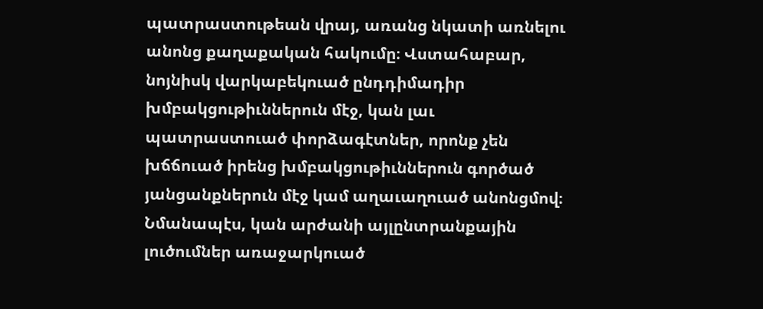պատրաստութեան վրայ, առանց նկատի առնելու անոնց քաղաքական հակումը։ Վստահաբար, նոյնիսկ վարկաբեկուած ընդդիմադիր խմբակցութիւններուն մէջ, կան լաւ պատրաստուած փորձագէտներ, որոնք չեն խճճուած իրենց խմբակցութիւններուն գործած յանցանքներուն մէջ կամ աղաւաղուած անոնցմով։ Նմանապէս, կան արժանի այլընտրանքային լուծումներ առաջարկուած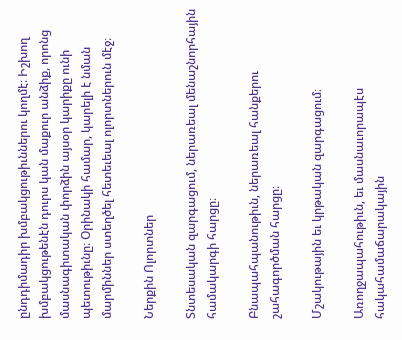ընդդիմադիր խմբակցութիւններու կողմէ։ Իշխող խմբակցութենէն դուրս կան մաքուր անձիք, որոնց մասնագիտական փորձին այսօր կարիքը ունի պետութիւնը։ Օրինակի համար, կարելի է նման մարմիններ ստեղծել հետեւեալ ոլորտներուն մէջ։

Ներքին Ոլորտներ

Տնտեսական զարգացում, ներառեալ մենաշնորհային համակարգի հարցը։

Բնապահպանութիւն, ներառեալ հանքերու շահագործման հարցը։

Մշակութային եւ կրթական զարգացում։

Առողջապահութիւն, եւ մասնաւորապէս հակահամաճարակային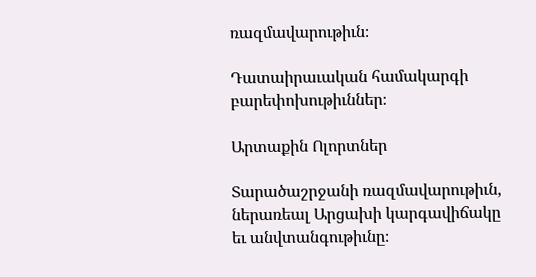ռազմավարութիւն։

Դատաիրաւական համակարգի բարեփոխութիւններ։

Արտաքին Ոլորտներ

Տարածաշրջանի ռազմավարութիւն, ներառեալ Արցախի կարգավիճակը եւ անվտանգութիւնը։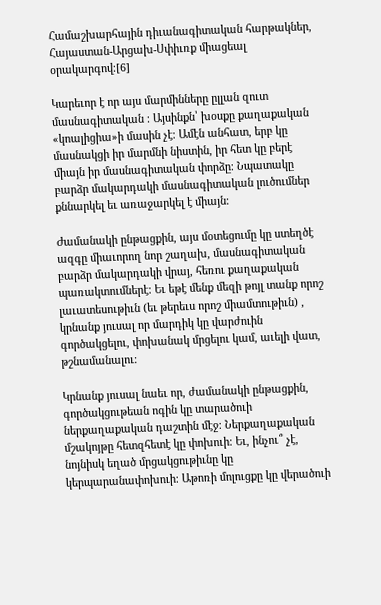Համաշխարհային դիւանագիտական հարթակներ, Հայաստան-Արցախ-Սփիւռք միացեալ օրակարգով։[6]

Կարեւոր է որ այս մարմինները ըլլան զուտ մասնագիտական ։ Այսինքն՝ խօսքը քաղաքական «կոալիցիա»ի մասին չէ։ Ամէն անհատ, երբ կը մասնակցի իր մարմնի նիստին, իր հետ կը բերէ միայն իր մասնագիտական փորձը։ Նպատակը բարձր մակարդակի մասնագիտական լուծումներ քննարկել եւ առաջարկել է միայն։

Ժամանակի ընթացքին, այս մօտեցումը կը ստեղծէ ազգը միաւորող նոր շաղախ, մասնագիտական բարձր մակարդակի վրայ, հեռու քաղաքական պառակտումներէ։ Եւ եթէ մենք մեզի թոյլ տանք որոշ լաւատեսութիւն (եւ թերեւս որոշ միամտութիւն) , կրնանք յուսալ որ մարդիկ կը վարժուին գործակցելու, փոխանակ մրցելու կամ, աւելի վատ, թշնամանալու։

Կրնանք յուսալ նաեւ որ, ժամանակի ընթացքին, գործակցութեան ոգին կը տարածուի ներքաղաքական դաշտին մէջ։ Ներքաղաքական մշակոյթը հետզհետէ կը փոխուի։ Եւ, ինչու՞ չէ, նոյնիսկ եղած մրցակցութիւնը կը կերպարանափոխուի։ Աթոռի մոլուցքը կը վերածուի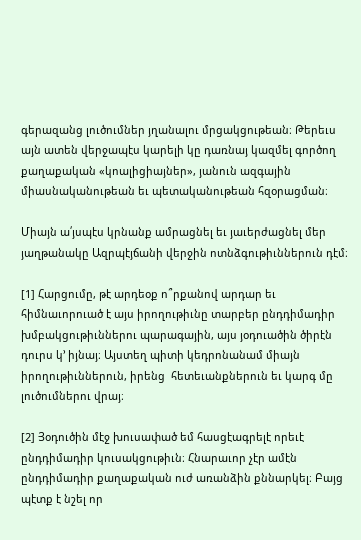գերազանց լուծումներ յղանալու մրցակցութեան։ Թերեւս այն ատեն վերջապէս կարելի կը դառնայ կազմել գործող քաղաքական «կոալիցիայներ», յանուն ազգային միասնականութեան եւ պետականութեան հզօրացման։

Միայն ա՛յսպէս կրնանք ամրացնել եւ յաւերժացնել մեր յաղթանակը Ազրպէյճանի վերջին ոտնձգութիւններուն դէմ։

[1] Հարցումը, թէ արդեօք ո՞րքանով արդար եւ հիմնաւորուած է այս իրողութիւնը տարբեր ընդդիմադիր խմբակցութիւններու պարագային, այս յօդուածին ծիրէն դուրս կ՚ իյնայ։ Այստեղ պիտի կեդրոնանամ միայն իրողութիւններուն, իրենց  հետեւանքներուն եւ կարգ մը լուծումներու վրայ։

[2] Յօդուծին մէջ խուսափած եմ հասցէագրելէ որեւէ ընդդիմադիր կուսակցութիւն։ Հնարաւոր չէր ամէն ընդդիմադիր քաղաքական ուժ առանձին քննարկել։ Բայց պէտք է նշել որ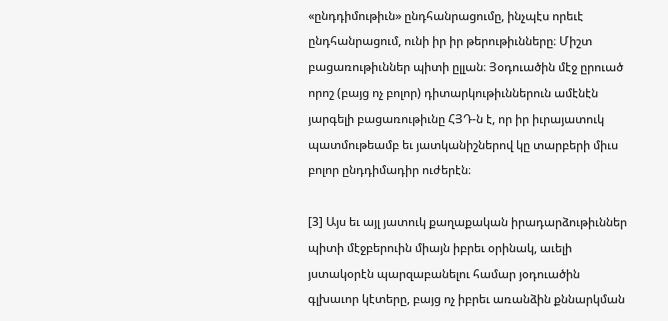«ընդդիմութիւն» ընդհանրացումը, ինչպէս որեւէ ընդհանրացում, ունի իր իր թերութիւնները։ Միշտ բացառութիւններ պիտի ըլլան։ Յօդուածին մէջ ըրուած որոշ (բայց ոչ բոլոր) դիտարկութիւններուն ամէնէն յարգելի բացառութիւնը ՀՅԴ‑ն է, որ իր իւրայատուկ պատմութեամբ եւ յատկանիշներով կը տարբերի միւս բոլոր ընդդիմադիր ուժերէն։

[3] Այս եւ այլ յատուկ քաղաքական իրադարձութիւններ պիտի մէջբերուին միայն իբրեւ օրինակ, աւելի յստակօրէն պարզաբանելու համար յօդուածին գլխաւոր կէտերը, բայց ոչ իբրեւ առանձին քննարկման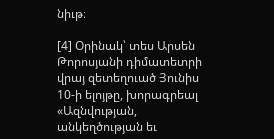նիւթ։

[4] Օրինակ՝ տես Արսեն Թորոսյանի դիմատետրի վրայ զետեղուած Յունիս 10‑ի ելոյթը, խորագրեալ «Ազնվության, անկեղծության եւ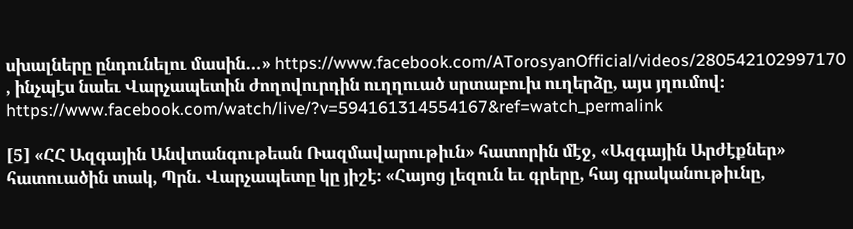սխալները ընդունելու մասին…» https://www.facebook.com/ATorosyanOfficial/videos/280542102997170 , ինչպէս նաեւ Վարչապետին ժողովուրդին ուղղուած սրտաբուխ ուղերձը, այս յղումով։ https://www.facebook.com/watch/live/?v=594161314554167&ref=watch_permalink

[5] «ՀՀ Ազգային Անվտանգութեան Ռազմավարութիւն» հատորին մէջ, «Ազգային Արժէքներ» հատուածին տակ, Պրն. Վարչապետը կը յիշէ։ «Հայոց լեզուն եւ գրերը, հայ գրականութիւնը,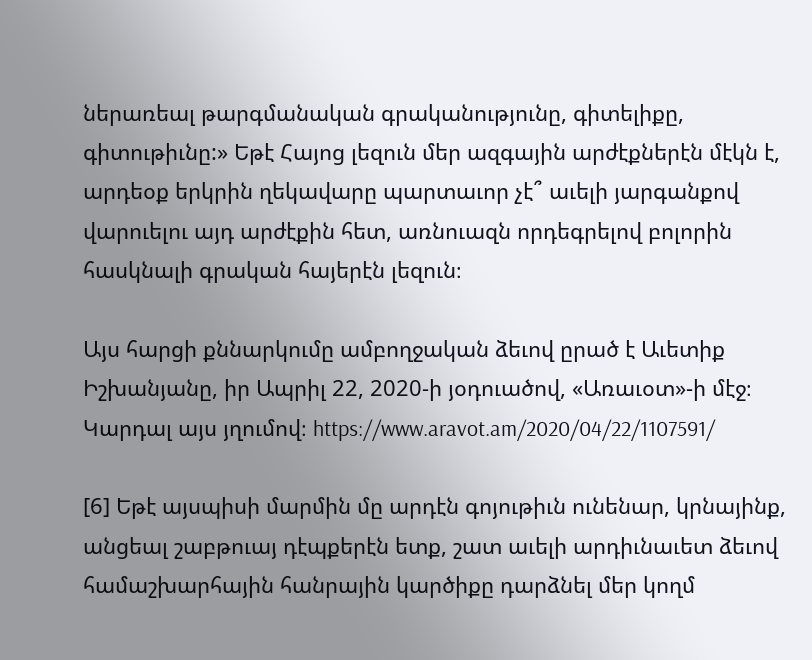ներառեալ թարգմանական գրականությունը, գիտելիքը, գիտութիւնը:» Եթէ Հայոց լեզուն մեր ազգային արժէքներէն մէկն է, արդեօք երկրին ղեկավարը պարտաւոր չէ՞ աւելի յարգանքով վարուելու այդ արժէքին հետ, առնուազն որդեգրելով բոլորին հասկնալի գրական հայերէն լեզուն։

Այս հարցի քննարկումը ամբողջական ձեւով ըրած է Աւետիք Իշխանյանը, իր Ապրիլ 22, 2020‑ի յօդուածով, «Առաւօտ»-ի մէջ։ Կարդալ այս յղումով։ https://www.aravot.am/2020/04/22/1107591/

[6] Եթէ այսպիսի մարմին մը արդէն գոյութիւն ունենար, կրնայինք, անցեալ շաբթուայ դէպքերէն ետք, շատ աւելի արդիւնաւետ ձեւով համաշխարհային հանրային կարծիքը դարձնել մեր կողմ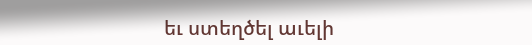եւ ստեղծել աւելի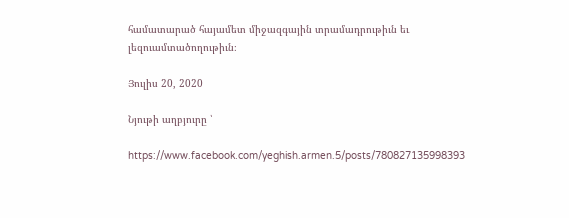համատարած հայամետ միջազգային տրամադրութիւն եւ լեզուամտածողութիւն։

Յուլիս 20, 2020

Նյութի աղբյուրը ՝

https://www.facebook.com/yeghish.armen.5/posts/780827135998393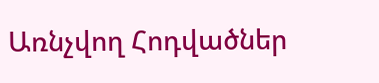Առնչվող Հոդվածներ